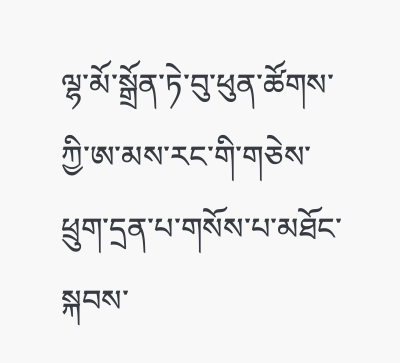ལྷ་མོ་སྒྲོན་ཏེ་བུ་ཕུན་ཚོགས་ཀྱི་ཨ་མས་རང་གི་གཅེས་ཕྲུག་དྲན་པ་གསོས་པ་མཐོང་སྐབས་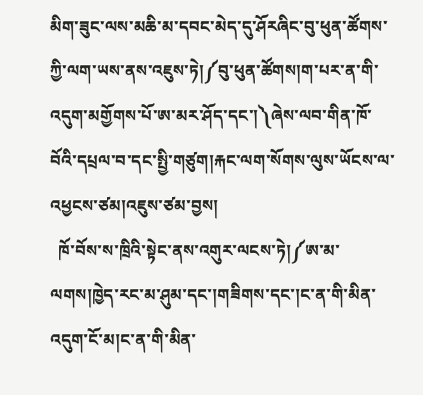མིག་ཟུང་ལས་མཆི་མ་དབང་མེད་དུ་ཤོརཞིང་བུ་ཕུན་ཚོགས་ཀྱི་ལག་ཡས་ནས་འཇུས་ཏེ།༼བུ་ཕུན་ཚོགས།ག་པར་ན་གི་འདུག་མགྱོགས་པོ་ཨ་མར་ཤོད་དང་།༽ཞེས་ལབ་གིན་ཁོ་བོའི་དཔྲལ་བ་དང་སྤྱི་གཙུག།རྐང་ལག་སོགས་ལུས་ཡོངས་ལ་འཕྱངས་ཙམ།འཇུས་ཙམ་བྱས།
  ཁོ་བོས་ས་ཁྲིའི་སྟེང་ནས་འགུར་ལངས་ཏེ།༼ཨ་མ་ལགས།ཁྱེད་རང་མ་ཤུམ་དང་།གཟིགས་དང་།ང་ན་གི་མིན་འདུག་ངོ་མ།ང་ན་གི་མིན་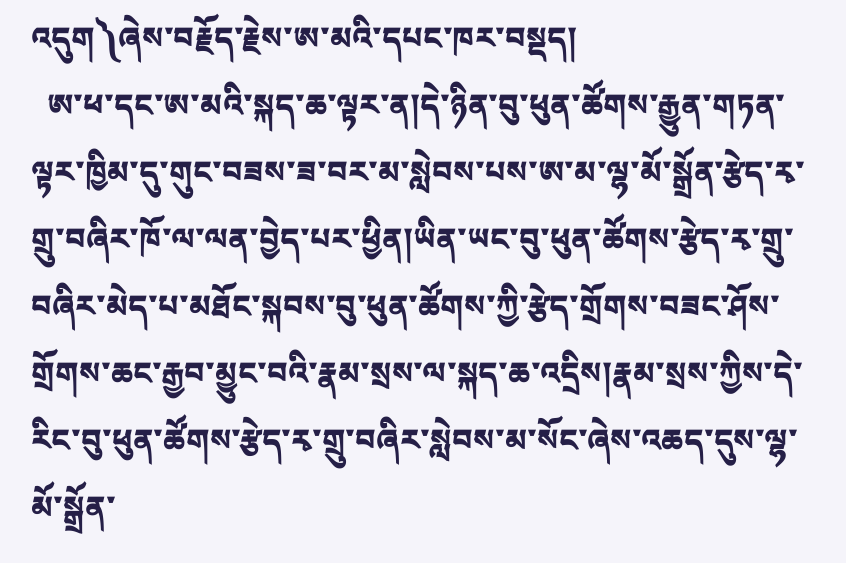འདུག༽ཞེས་བརྗོད་རྗེས་ཨ་མའི་དཔང་ཁར་བསྡད།
  ཨ་ཕ་དང་ཨ་མའི་སྐད་ཆ་ལྟར་ན།དེ་ཉིན་བུ་ཕུན་ཚོགས་རྒྱུན་གཏན་ལྟར་ཁྱིམ་དུ་གུང་བཟས་ཟ་བར་མ་སླེབས་པས་ཨ་མ་ལྷ་མོ་སྒྲོན་རྩེད་རྭ་གྲུ་བཞིར་ཁོ་ལ་ལན་བྱེད་པར་ཕྱིན།ཡིན་ཡང་བུ་ཕུན་ཚོགས་རྩེད་རྭ་གྲུ་བཞིར་མེད་པ་མཐོང་སྐབས་བུ་ཕུན་ཚོགས་ཀྱི་རྩེད་གྲོགས་བཟང་ཤོས་གྲོགས་ཆང་རྒྱབ་མྱུང་བའི་རྣམ་སྲས་ལ་སྐད་ཆ་འདྲིས།རྣམ་སྲས་ཀྱིས་དེ་རིང་བུ་ཕུན་ཚོགས་རྩེད་རྭ་གྲུ་བཞིར་སླེབས་མ་སོང་ཞེས་འཆད་དུས་ལྷ་མོ་སྒྲོན་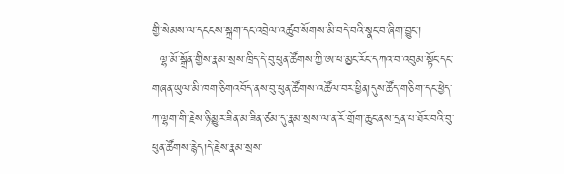གྱི་སེམས་ལ་དངངས་སྐྲག་དང་འབྲེལ་འཚུབ་སོགས་མི་བདེ་བའི་སྣང་བ་ཞིག་བྱུང་།
  ལྷ་མོ་སྒྲོན་གྱིས་རྣམ་སྲས་ཁྲིད་དེ་བུ་ཕུན་ཚོགས་ཀྱི་ཨ་ཕ་མྱང་རོང་དཀའ་བ་འབུམ་སྟོང་དང་གཞན་ཡུལ་མི་ཁག་ཅིགའབོད་ནས་བུ་ཕུན་ཚོགས་འཚོལ་བར་ཕྱིན།དུས་ཚོད་གཅིག་དང་ཕྱེད་ཀ་ལྷག་གི་རྗེས་ཉི་མྱུར་ཟིན་མ་ཟིན་ཙམ་དུ་རྣམ་སྲས་ལ་ན་རོ་གྲོག་ཆུང་ནས་དྲན་པ་ཐོར་བའི་བུ་ཕུན་ཚོགས་རྙེད།དེ་རྗེས་རྣམ་སྲས་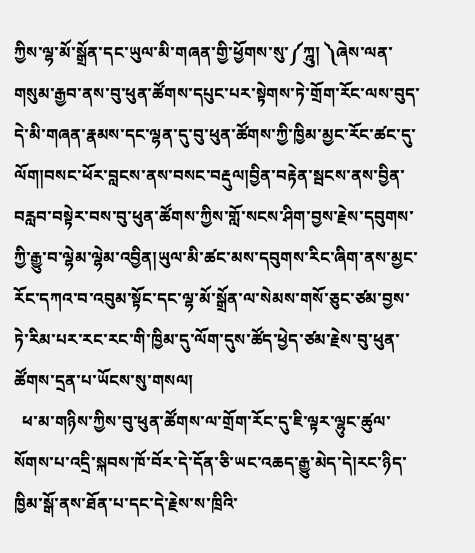ཀྱིས་ལྷ་མོ་སྒྲོན་དང་ཡུལ་མི་གཞན་གྱི་ཕྱོགས་སུ་༼ཀྰུ། ༽ཞེས་ལན་གསུམ་རྒྱབ་ནས་བུ་ཕུན་ཚོགས་དཔུང་པར་སྟེགས་ཏེ་གྲོག་རོང་ལས་བུད་དེ་མི་གཞན་རྣམས་དང་ལྷན་དུ་བུ་ཕུན་ཚོགས་ཀྱི་ཁྱིམ་མྱང་རོང་ཚང་དུ་ལོག།བསང་ཕོར་བླངས་ནས་བསང་བརྡུལ།བྱིན་བརྟེན་སྦངས་ནས་བྱིན་བརླབ་བསྟེར་བས་བུ་ཕུན་ཚོགས་ཀྱིས་གློ་སངས་ཤིག་བྱས་རྗེས་དབུགས་ཀྱི་རྒྱུ་བ་ལྷེམ་ལྷེམ་འབྱིན།ཡུལ་མི་ཚང་མས་དབུགས་རིང་ཞིག་ནས་མྱང་རོང་དཀའ་བ་འབུམ་སྟོང་དང་ལྷ་མོ་སྒྲོན་ལ་སེམས་གསོ་ཅུང་ཙམ་བྱས་ཏེ་རིམ་པར་རང་རང་གི་ཁྱིམ་དུ་ལོག་དུས་ཚོད་ཕྱེད་ཙམ་རྗེས་བུ་ཕུན་ཚོགས་དྲན་པ་ཡོངས་སུ་གསལ།
  ཕ་མ་གཉིས་ཀྱིས་བུ་ཕུན་ཚོགས་ལ་གྲོག་རོང་དུ་ཇི་ལྟར་ལྷུང་ཚུལ་སོགས་པ་འདྲི་སྐབས་ཁོ་བོར་དེ་དོན་ཅི་ཡང་འཆད་རྒྱུ་མེད་དེ།རང་ཉིད་ཁྱིམ་སྒོ་ནས་ཐོན་པ་དང་དེ་རྗེས་ས་ཁྲིའི་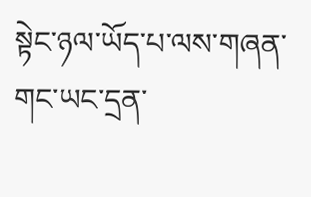སྟེང་ཉལ་ཡོད་པ་ལས་གཞན་གང་ཡང་དྲན་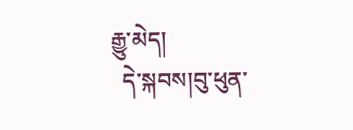རྒྱུ་མེད།
  དེ་སྐབས།བུ་ཕུན་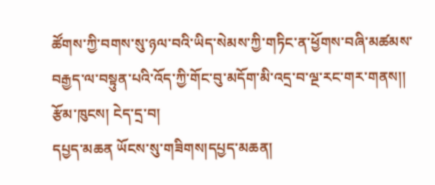ཚོགས་ཀྱི་བགས་སུ་ཉལ་བའི་ཡིད་སེམས་ཀྱི་གཏིང་ན་ཕྱོགས་བཞི་མཚམས་བརྒྱད་ལ་བསྟུན་པའི་འོད་ཀྱི་གོང་བུ་མདོག་མི་འདྲ་བ་ལྔ་རང་གར་གནས།།
རྩོམ་ཁུངས། ངེད་དྲ་བ།
དཔྱད་མཆན ཡོངས་སུ་གཟིགས།དཔྱད་མཆན།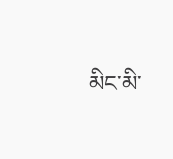མིང་མི་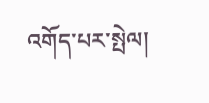འགོད་པར་སྤེལ།